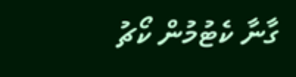ގާނާ ކެޓުމުން ކޯޗު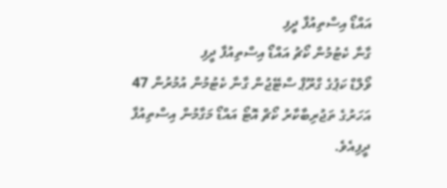އައްޑޯ އިސްތިއުފާ ދީފި
ގާނާ ކެޓުމުން ކޯޗު އައްޑޯ އިސްތިއުފާ ދީފި
ވޯލްޑް ކަޕުގެ ގްރޫޕް ސްޓޭޖުން ގާނާ ކެޓުމުން އުމުރުން 47 އަހަރުގެ ތަޖުރިބާކާރު ކޯޗް އޮޓޯ އައްޑޯ މަގާމުން އިސްތިއުފާ ދީފިއެވެ.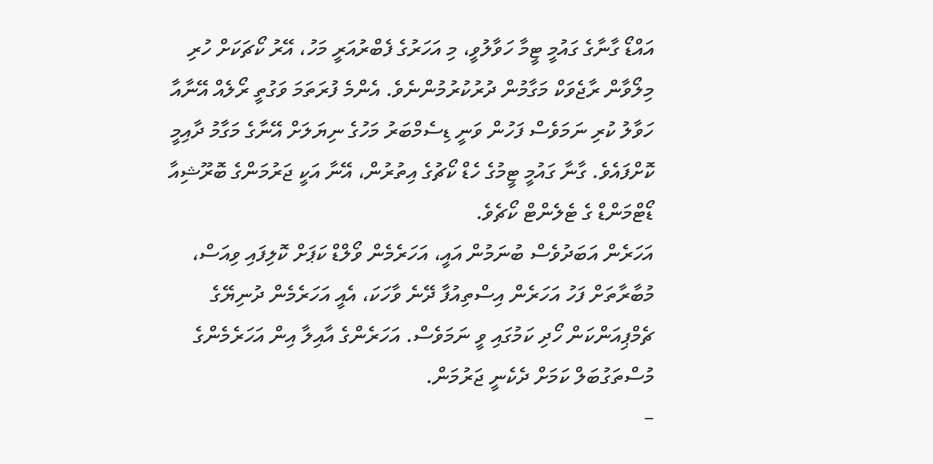އައްޑޯ ގާނާގެ ގައުމީ ޓީމާ ހަވާލުވީ، މި އަހަރުގެ ފެބްރުއަރީ މަހު، އޭރު ކޯޗަކަށް ހުރި މިލޯވާން ރާޖެވަކް މަގާމުން ދުރުކުރުމުންނެވެ. އެންމެ ފުރަތަމަ ވަގުތީ ރޯލެއް އޭނާއާ ހަވާލު ކުރި ނަމަވެސް ފަހުން ވަނީ ޑިސެމްބަރު މަހުގެ ނިޔަލަށް އޭނާގެ މަގާމު ދާއިމީ ކޮށްފައެވެ. ގާނާ ގައުމީ ޓީމުގެ ހެޑް ކޯޗުގެ އިތުރުން، އޭނާ އަކީ ޖަރުމަންގެ ބޮރޫޝިއާ ޑޯޓްމަންޑް ގެ ޓެލެންޓް ކޯޗެވެ.
އަހަރެން އަބަދުވެސް ބުނަމުން އައީ، އަހަރެމެން ވޯލްޑް ކަޕަށް ކޮލިފައި ވިއަސް، މުބާރާތަށް ފަހު އަހަރެން އިސްތިއުފާ ދޭނެ ވާހަކަ، އެއީ އަހަރެމެން ދުނިޔޭގެ ޗެމްޕިއަންކަން ހޯދި ކަމުގައި ވީ ނަމަވެސް. އަހަރެންގެ އާއިލާ އިން އަހަރެމެންގެ މުސްތަގުބަލް ކަމަށް ދެކެނީ ޖަރުމަން.
–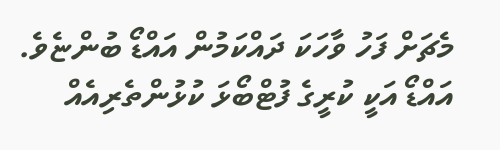މެޗަށް ފަހު ވާހަކަ ދައްކަމުން އައްޑޯ ބުންޏެވެ.
އައްޑޯ އަކީ ކުރީގެ ފުޓްބޯޅަ ކުޅުންތެރިއެއް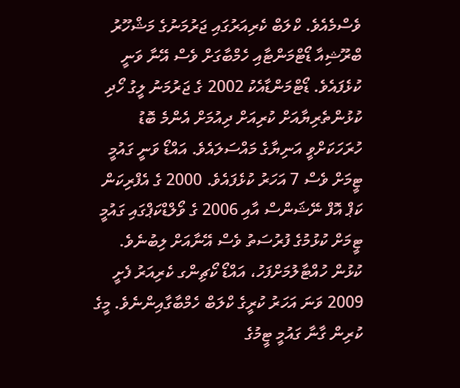ވެސްމެއެވެ. ކްލަބް ކެރިއަރުގައި ޖަރުމަނުގެ މަޝްހޫރު ބްރޫޝިއާ ޑޯޓްމަންޓާއި ހެމްބާގަށް ވެސް އޭނާ ވަނީ ކުޅެފައެވެ. ޑޯޓްމަންޑާއެކު 2002 ގެ ޖަރުމަނު ލީގު ހޯދި ކުޅުންތެރިޔާއަށް ކުރިއަށް ދިއުމަށް އެންމެ ބޮޑު ހުރަހަކަށްވީ އަނިޔާގެ މައްސަލައެވެ. އައްޑޯ ވަނީ ގައުމީ ޓީމަށް ވެސް 7 އަހަރު ކުޅެފައެވެ. 2000 ގެ އެފްރިކަން ކަޕް އޮފް ނޭޝަންސް އާއި 2006 ގެ ވޯލްޑްކަޕްގައި ގައުމީ ޓީމަށް ކުޅުމުގެ ފުރުސަތު ވެސް އޭނާއަށް ލިބުނެވެ.
ކުޅުން ހުއްޓާލުމަށްފަހު، އައްޑޯ ކޯޗިންގ ކެރިއަރު ފެށީ 2009 ވަނަ އަހަރު ކުރީގެ ކްލަބް ހެމްބާގާއިންނެވެ. މީގެ ކުރިން ގާނާ ގައުމީ ޓީމުގެ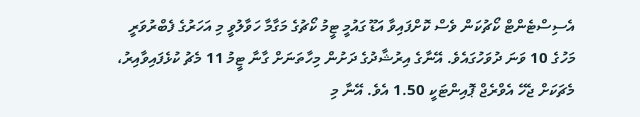އެސިސްޓެންޓް ކޯޗުކަން ވެސް ކޮށްފައިވާ އަޑޫ ގައުމީ ޓީމު ކޯޗުގެ މަގާމާ ހަވާލުވީ މި އަހަރުގެ ފެބްރުވަރީ މަހުގެ 10 ވަނަ ދުވަހުގައެވެ. އޭނާގެ އިރުޝާދުގެ ދަށުން މިހާތަނަށް ގާނާ ޓީމު 11 މެޗު ކުޅެފައިވާއިރު، މެޗަކަށް ޖެހޭ އެވްރެޖް ޕޮއިންޓަކީ 1.50 އެވެ. އޭނާ މި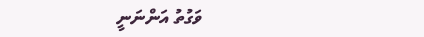ވަގުތު އަންނަނީ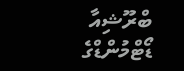ބްރޫޝިއާ ޑޯޓްމުންޑްގެ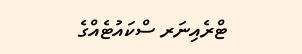ޓްރެއިނަރ ސްކައުޓެއްގެ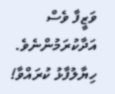ވަޒީފާ ވެސް އަދާކުރަމުންނެވެ.
ހިޔާލުފާޅު ކުރައްވާ!